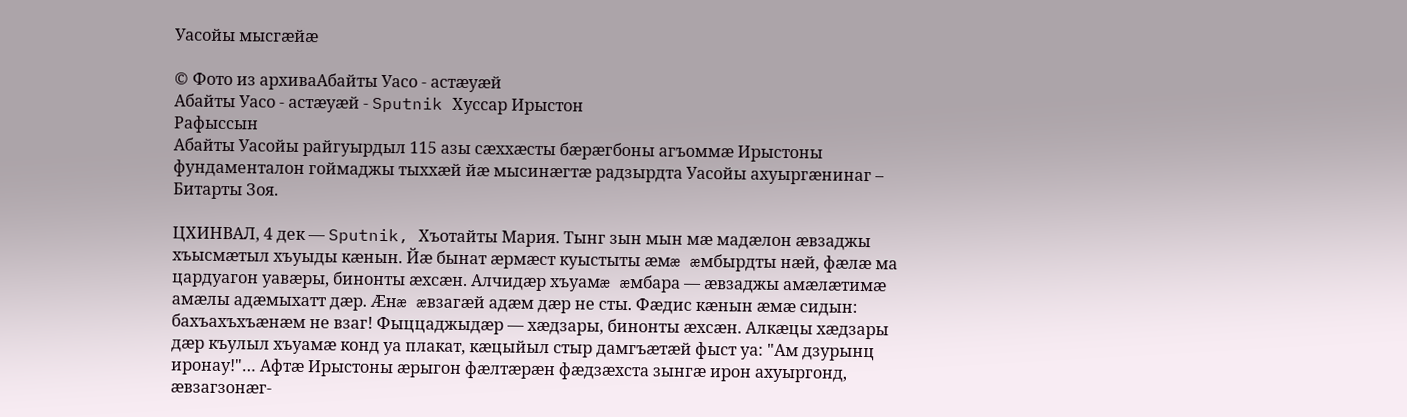Уасойы мысгæйæ

© Фото из архиваАбайты Уасо - астæуæй
Абайты Уасо - астæуæй - Sputnik Хуссар Ирыстон
Рафыссын
Абайты Уасойы райгуырдыл 115 азы сӕххӕсты бæрæгбоны агъоммæ Ирыстоны фундаменталон гоймаджы тыххæй йæ мысинæгтæ радзырдта Уасойы ахуыргæнинаг – Битарты Зоя.

ЦХИНВАЛ, 4 дек — Sputnik, Хъотайты Мария. Тынг зын мын мæ мадæлон æвзаджы хъысмæтыл хъуыды кæнын. Йæ бынат æрмæст куыстыты æмæ æмбырдты нæй, фæлæ ма цардуагон уавæры, бинонты æхсæн. Алчидæр хъуамæ æмбара — æвзаджы амæлæтимæ амæлы адæмыхатт дæр. Ӕнæ æвзагæй адæм дæр не сты. Фæдис кæнын æмæ сидын: бахъахъхъæнæм не взаг! Фыццаджыдæр — хæдзары, бинонты æхсæн. Алкæцы хæдзары дæр къулыл хъуамæ конд уа плакат, кæцыйыл стыр дамгъæтæй фыст уа: "Ам дзурынц иронау!"… Афтæ Ирыстоны æрыгон фæлтæрӕн фæдзæхста зынгæ ирон ахуыргонд, æвзагзонæг-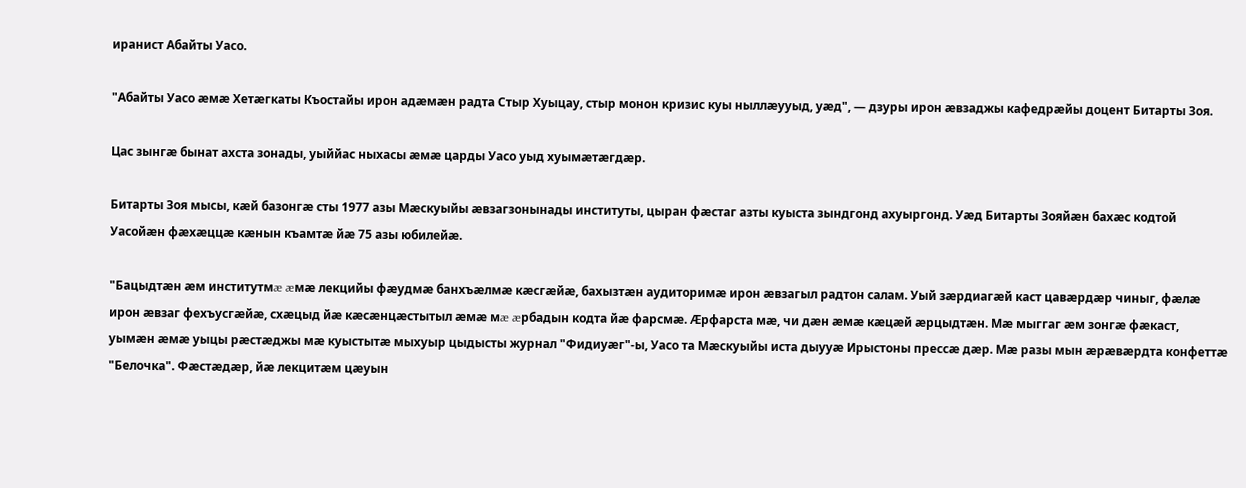иранист Абайты Уасо.

"Абайты Уасо æмæ Хетæгкаты Къостайы ирон адæмæн радта Стыр Хуыцау, стыр монон кризис куы ныллæууыд, уӕд", — дзуры ирон æвзаджы кафедрӕйы доцент Битарты Зоя.

Цас зынгæ бынат ахста зонады, уыййас ныхасы ӕмӕ царды Уасо уыд хуымæтæгдæр.

Битарты Зоя мысы, кæй базонгæ сты 1977 азы Мæскуыйы æвзагзонынады институты, цыран фæстаг азты куыста зындгонд ахуыргонд. Уӕд Битарты Зояйæн бахæс кодтой Уасойæн фæхæццæ кæнын къамтæ йæ 75 азы юбилейæ.

"Бацыдтæн æм институтмæ æмæ лекцийы фæудмæ банхъæлмæ кæсгæйæ, бахызтæн аудиторимæ ирон æвзагыл радтон салам. Уый зæрдиагæй каст цавæрдæр чиныг, фæлæ ирон æвзаг фехъусгæйæ, схæцыд йæ кæсæнцæстытыл æмæ мæ æрбадын кодта йæ фарсмæ. Æрфарста мæ, чи дæн æмæ кæцæй æрцыдтæн. Мæ мыггаг æм зонгæ фæкаст, уымæн æмæ уыцы рæстæджы мæ куыстытæ мыхуыр цыдысты журнал "Фидиуæг"-ы, Уасо та Мæскуыйы иста дыууæ Ирыстоны прессæ дæр. Мæ разы мын æрæвæрдта конфеттæ "Белочка". Фæстæдæр, йæ лекцитæм цæуын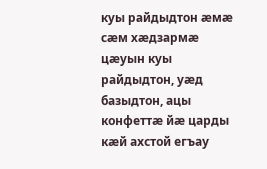куы райдыдтон æмæ сæм хæдзармæ цæуын куы райдыдтон, уæд базыдтон, ацы конфеттæ йæ царды кæй ахстой егъау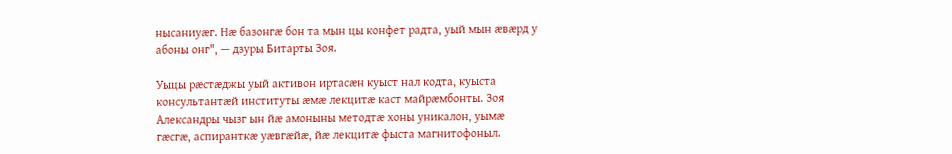нысаниуæг. Нæ базонгæ бон та мын цы конфет радта, уый мын æвæрд у абоны онг", — дзуры Битарты Зоя.

Уыцы рæстæджы уый активон иртасæн куыст нал кодта, куыста консультантæй институты æмæ лекцитæ каст майрæмбонты. Зоя Александры чызг ын йæ амоныны методтæ хоны уникалон, уымæ гæсгæ, аспиранткæ уæвгæйæ, йæ лекцитæ фыста магнитофоныл.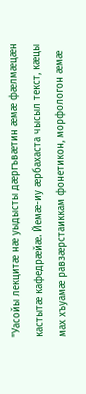"Уасойы лекцитæ нæ уыдысты дæргъвæтин æмæ фæлмæцæн кастытæ кафедрæйæ. Йемæ-иу æрбахаста чысыл текст, кæцы мах хъуамæ равзæрстаиккам фонетикон, морфологон æмæ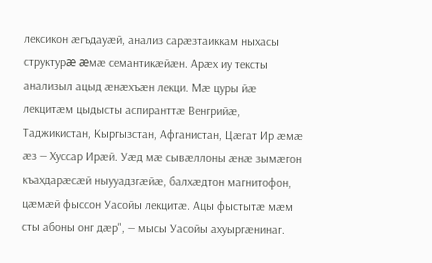лексикон æгъдауæй, анализ сарæзтаиккам ныхасы структурæ æмæ семантикæйæн. Арæх иу тексты анализыл ацыд æнæхъæн лекци. Мæ цуры йæ лекцитæм цыдысты аспиранттæ Венгрийæ, Таджикистан, Кыргызстан, Афганистан, Цæгат Ир æмæ æз — Хуссар Ирæй. Уæд мæ сывæллоны æнæ зымæгон къахдарæсæй ныууадзгæйæ, балхæдтон магнитофон, цæмæй фыссон Уасойы лекцитæ. Ацы фыстытæ мæм сты абоны онг дæр", — мысы Уасойы ахуыргæнинаг.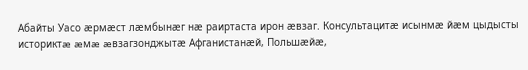Абайты Уасо æрмæст лæмбынæг нæ раиртаста ирон æвзаг. Консультацитæ исынмæ йæм цыдысты историктæ æмæ æвзагзонджытӕ Афганистанæй, Польшæйæ,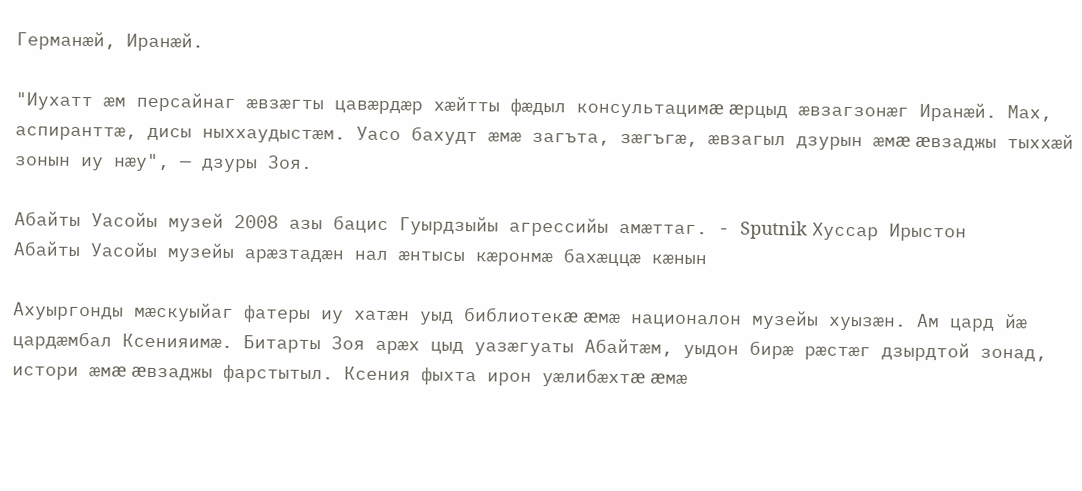Германæй, Иранæй.

"Иухатт æм персайнаг æвзæгты цавæрдæр хæйтты фæдыл консультацимæ æрцыд æвзагзонæг Иранæй. Мах, аспиранттæ, дисы ныххаудыстæм. Уасо бахудт æмæ загъта, зæгъгæ, æвзагыл дзурын æмæ æвзаджы тыххæй зонын иу нæу", — дзуры Зоя.

Абайты Уасойы музей 2008 азы бацис Гуырдзыйы агрессийы амӕттаг. - Sputnik Хуссар Ирыстон
Абайты Уасойы музейы арӕзтадӕн нал ӕнтысы кӕронмӕ бахӕццӕ кӕнын

Ахуыргонды мæскуыйаг фатеры иу хатæн уыд библиотекæ æмæ националон музейы хуызæн. Ам цард йæ цардæмбал Ксенияимæ. Битарты Зоя арæх цыд уазæгуаты Абайтæм, уыдон бирæ рæстæг дзырдтой зонад, истори æмæ æвзаджы фарстытыл. Ксения фыхта ирон уæлибæхтæ æмæ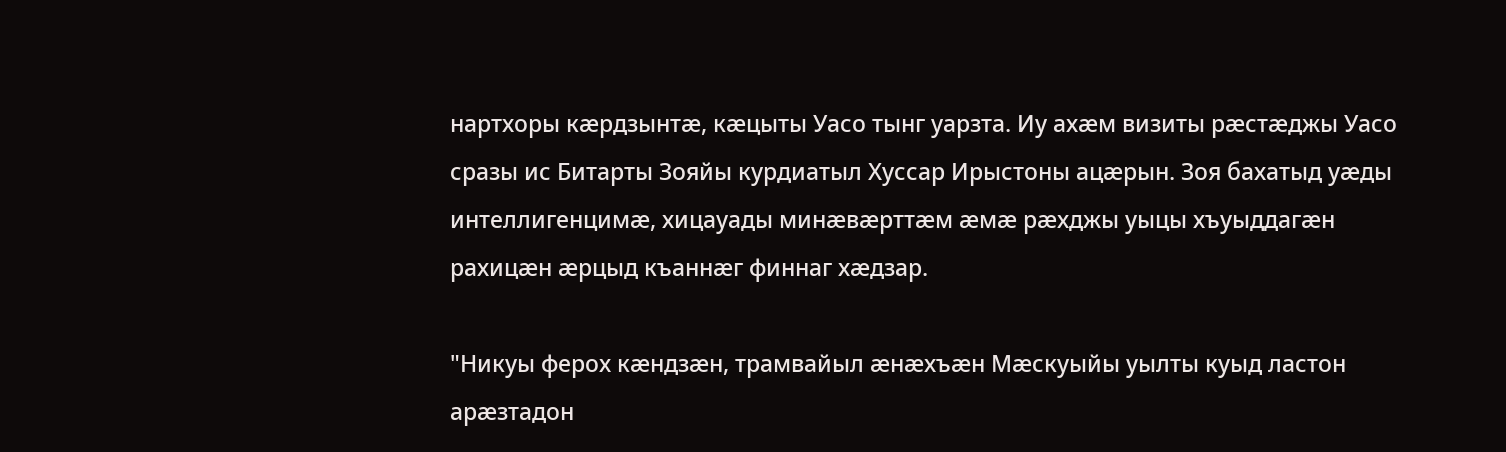нартхоры кæрдзынтæ, кæцыты Уасо тынг уарзта. Иу ахæм визиты рæстæджы Уасо сразы ис Битарты Зояйы курдиатыл Хуссар Ирыстоны ацæрын. Зоя бахатыд уæды интеллигенцимæ, хицауады минæвæрттæм æмæ рæхджы уыцы хъуыддагæн рахицæн æрцыд къаннæг финнаг хæдзар.

"Никуы ферох кæндзæн, трамвайыл æнӕхъæн Мæскуыйы уылты куыд ластон арæзтадон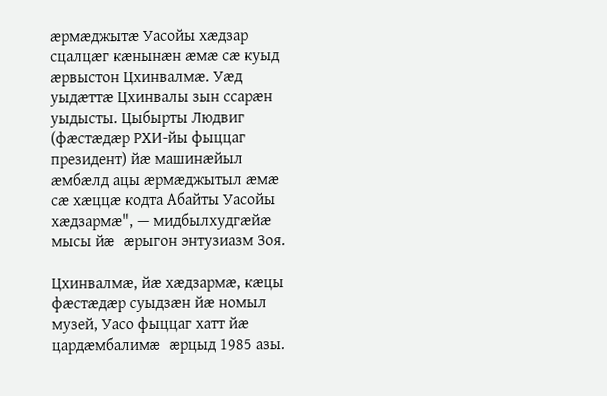æрмæджытæ Уасойы хæдзар сцалцæг кæнынæн æмæ сæ куыд æрвыстон Цхинвалмæ. Уæд уыдæттæ Цхинвалы зын ссарæн уыдысты. Цыбырты Людвиг (фæстæдæр РХИ-йы фыццаг президент) йæ машинæйыл æмбæлд ацы æрмæджытыл æмæ сæ хæццæ кодта Абайты Уасойы хæдзармæ", — мидбылхудгæйæ мысы йæ æрыгон энтузиазм Зоя.

Цхинвалмæ, йæ хæдзармæ, кæцы фæстæдæр суыдзæн йæ номыл музей, Уасо фыццаг хатт йæ цардæмбалимæ æрцыд 1985 азы.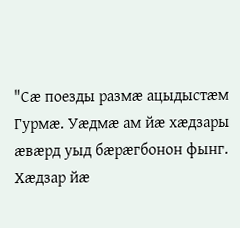"Сæ поезды размæ ацыдыстæм Гурмæ. Уæдмæ ам йæ хæдзары æвæрд уыд бæрæгбонон фынг. Хæдзар йæ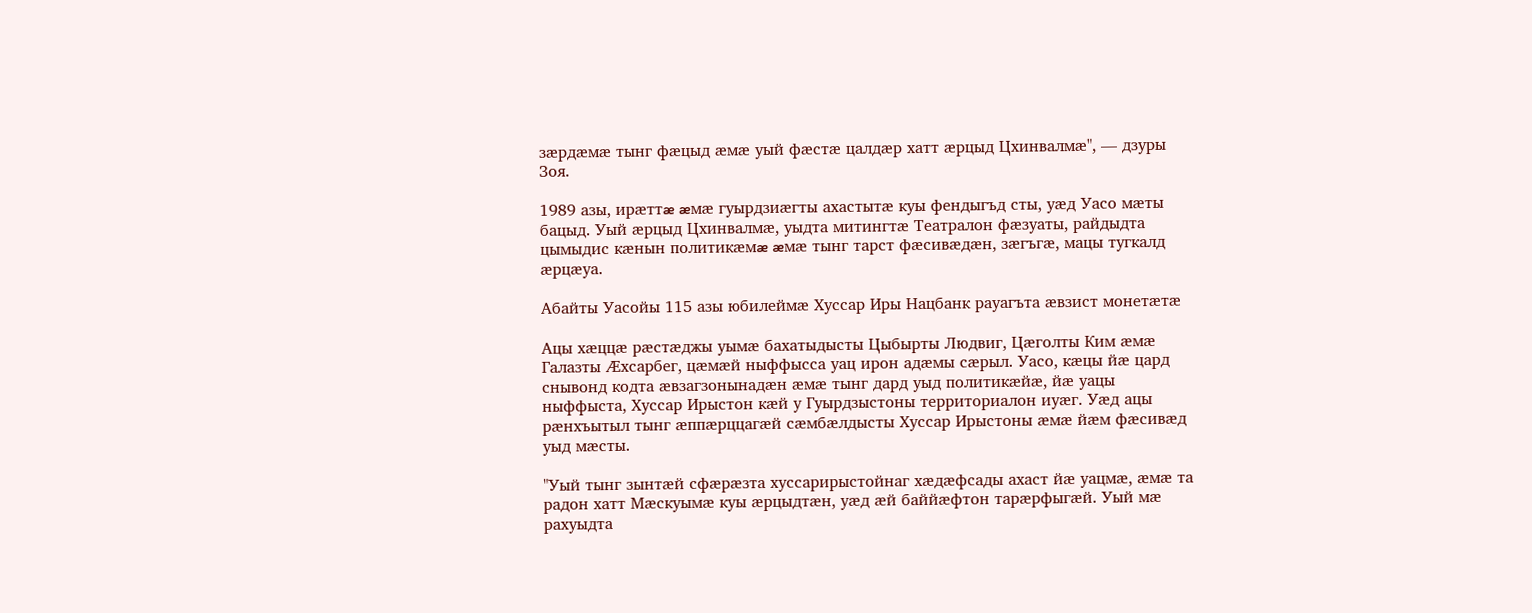зæрдæмæ тынг фæцыд æмæ уый фæстæ цалдæр хатт æрцыд Цхинвалмæ", — дзуры Зоя.

1989 азы, ирæттæ æмæ гуырдзиæгты ахастытæ куы фендыгъд сты, уæд Уасо мæты бацыд. Уый ӕрцыд Цхинвалмæ, уыдта митингтæ Театралон фæзуаты, райдыдта цымыдис кæнын политикæмæ æмæ тынг тарст фæсивæдæн, зӕгъгӕ, мацы тугкалд æрцæуа.

Абайты Уасойы 115 азы юбилеймӕ Хуссар Иры Нацбанк рауагъта ӕвзист монетӕтӕ

Ацы хæццæ рæстæджы уымæ бахатыдысты Цыбырты Людвиг, Цæголты Ким æмæ Галазты Æхсарбег, цæмæй ныффысса уац ирон адæмы сæрыл. Уасо, кæцы йæ цард снывонд кодта æвзагзонынадæн æмæ тынг дард уыд политикæйæ, йæ уацы ныффыста, Хуссар Ирыстон кæй у Гуырдзыстоны территориалон иуæг. Уæд ацы рæнхъытыл тынг æппæрццагæй сæмбæлдысты Хуссар Ирыстоны æмæ йæм фæсивæд уыд мæсты.

"Уый тынг зынтæй сфæрæзта хуссарирыстойнаг хæдæфсады ахаст йæ уацмæ, æмæ та радон хатт Мæскуымæ куы æрцыдтæн, уæд æй баййæфтон тарæрфыгæй. Уый мæ рахуыдта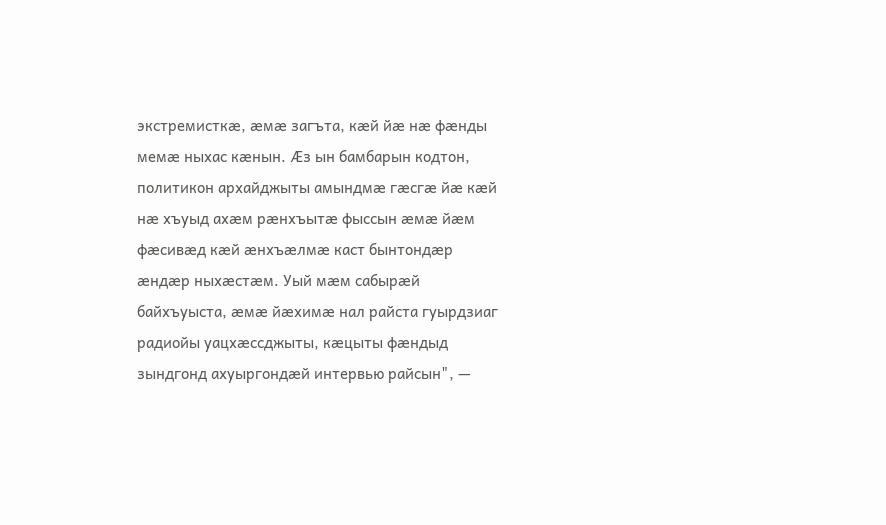экстремисткæ, æмæ загъта, кæй йæ нæ фæнды мемæ ныхас кæнын. Æз ын бамбарын кодтон, политикон архайджыты амындмæ гæсгæ йæ кæй нæ хъуыд ахæм рæнхъытæ фыссын æмæ йæм фæсивæд кæй æнхъæлмæ каст бынтондæр æндæр ныхæстæм. Уый мæм сабырæй байхъуыста, æмæ йæхимæ нал райста гуырдзиаг радиойы уацхæссджыты, кæцыты фæндыд зындгонд ахуыргондæй интервью райсын", —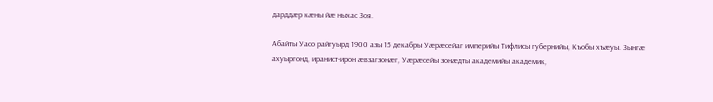дарддæр кæны йæ ныхас Зоя.

Абайты Уасо райгуырд 1900 азы 15 декабры Уæрæсейаг империйы Тифлисы губернийы, Къобы хъæуы. Зынгæ ахуыргонд, иранист-ирон æвзагзонæг, Уæрæсейы зонæдты академийы академик,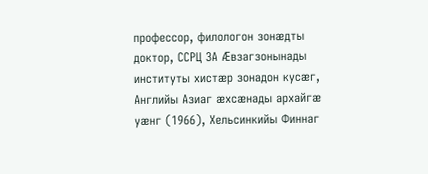профессор, филологон зонæдты доктор, ССРЦ ЗА Æвзагзонынады институты хистæр зонадон кусæг, Английы Азиаг æхсæнады архайгæ уæнг (1966), Хельсинкийы Финнаг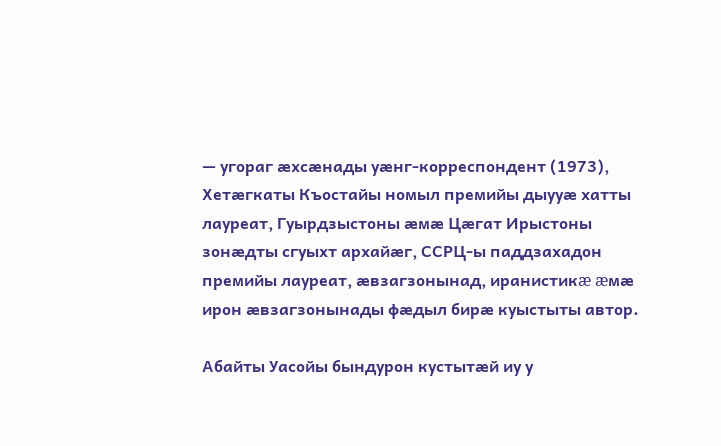— угораг æхсæнады уæнг-корреспондент (1973), Хетæгкаты Къостайы номыл премийы дыууæ хатты лауреат, Гуырдзыстоны æмæ Цæгат Ирыстоны зонæдты сгуыхт архайæг, ССРЦ-ы паддзахадон премийы лауреат, æвзагзонынад, иранистикæ æмæ ирон æвзагзонынады фæдыл бирæ куыстыты автор.

Абайты Уасойы бындурон кустытæй иу у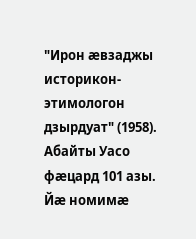"Ирон æвзаджы историкон-этимологон дзырдуат" (1958). Абайты Уасо фæцард 101 азы. Йæ номимæ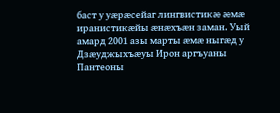баст у уæрæсейаг лингвистикæ æмæ иранистикæйы æнæхъæн заман. Уый амард 2001 азы марты æмæ ныгæд у Дзæуджыхъæуы Ирон аргъуаны Пантеоны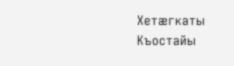Хетæгкаты Къостайы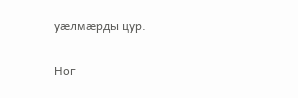уæлмæрды цур.

Ног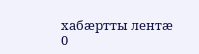хабӕртты лентӕ
0